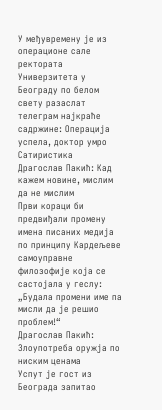У међувремену је из операционе сале ректората Универзитета у Београду по белом свету разаслат телеграм најкраће садржине: Операција успела, доктор умро
Сатиристика
Драгослав Пакић: Кад кажем новине, мислим да не мислим
Први кораци би предвиђали промену имена писаних медија по принципу Кардељеве самоуправне филозофије која се састојала у геслу: „Будала промени име па мисли да је решио проблем!“
Драгослав Пакић: Злоупотреба оружја по ниским ценама
Успут је гост из Београда запитао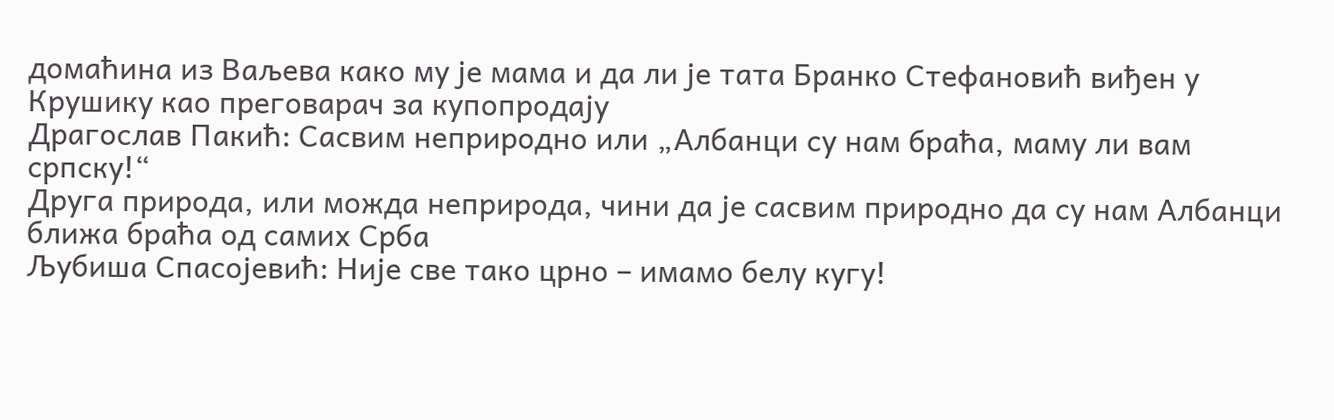домаћина из Ваљева како му је мама и да ли је тата Бранко Стефановић виђен у Крушику као преговарач за купопродају
Драгослав Пакић: Сасвим неприродно или „Албанци су нам браћа, маму ли вам српску!“
Друга природа, или можда неприрода, чини да је сасвим природно да су нам Албанци ближа браћа од самих Срба
Љубиша Спасојевић: Није све тако црно – имамо белу кугу!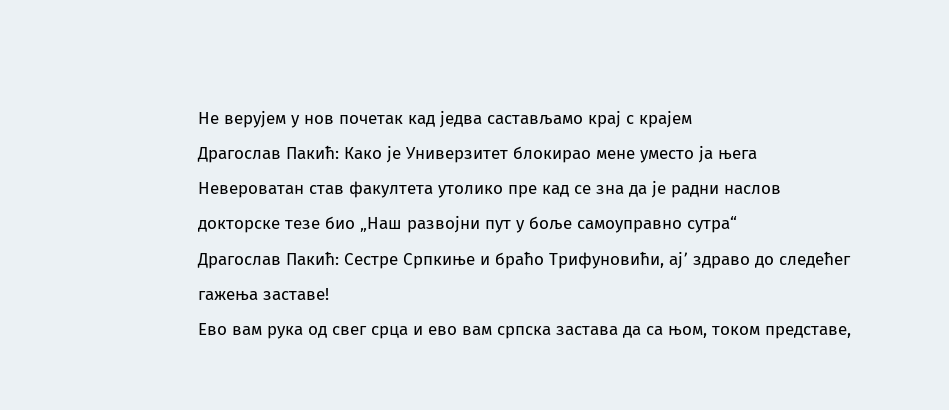Не верујем у нов почетак кад једва састављамо крај с крајем
Драгослав Пакић: Како је Универзитет блокирао мене уместо ја њега
Невероватан став факултета утолико пре кад се зна да је радни наслов докторске тезе био „Наш развојни пут у боље самоуправно сутра“
Драгослав Пакић: Сестре Српкиње и браћо Трифуновићи, ај՚ здраво до следећег гажења заставе!
Ево вам рука од свег срца и ево вам српска застава да са њом, током представе,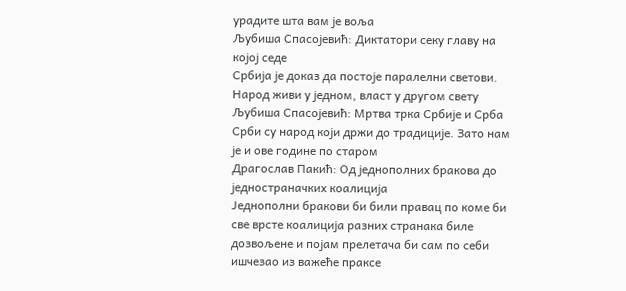урадите шта вам је воља
Љубиша Спасојевић: Диктатори секу главу на којој седе
Србија је доказ да постоје паралелни светови. Народ живи у једном, власт у другом свету
Љубиша Спасојевић: Мртва трка Србије и Срба
Срби су народ који држи до традиције. Зато нам је и ове године по старом
Драгослав Пакић: Од једнополних бракова до једностраначких коалиција
Једнополни бракови би били правац по коме би све врсте коалиција разних странака биле дозвољене и појам прелетача би сам по себи ишчезао из важеће праксе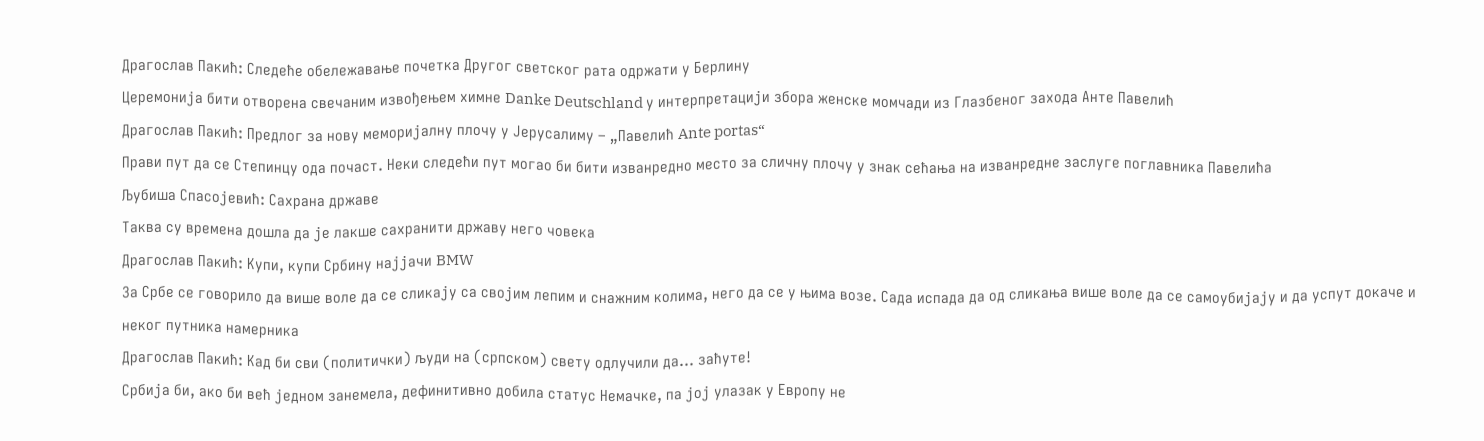Драгослав Пакић: Следеће обележавање почетка Другог светског рата одржати у Берлину
Церемонија бити отворена свечаним извођењем химне Danke Deutschland у интерпретацији збора женске момчади из Глазбеног захода Анте Павелић
Драгослав Пакић: Предлог за нову меморијалну плочу у Јерусалиму – „Павелић Ante portas“
Прави пут да се Степинцу ода почаст. Неки следећи пут могао би бити изванредно место за сличну плочу у знак сећања на изванредне заслуге поглавника Павелића
Љубиша Спасојевић: Сахрана државе
Таква су времена дошла да је лакше сахранити државу него човека
Драгослав Пакић: Купи, купи Србину најјачи BMW
За Србе се говорило да више воле да се сликају са својим лепим и снажним колима, него да се у њима возе. Сада испада да од сликања више воле да се самоубијају и да успут докаче и неког путника намерника
Драгослав Пакић: Кад би сви (политички) људи на (српском) свету одлучили да… заћуте!
Србија би, ако би већ једном занемела, дефинитивно добила статус Немачке, па јој улазак у Европу не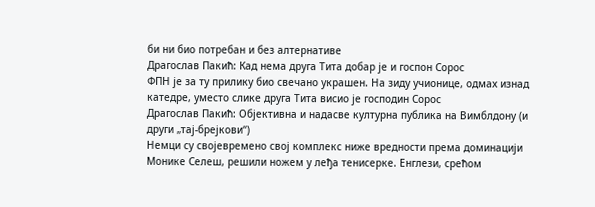би ни био потребан и без алтернативe
Драгослав Пакић: Кад нема друга Тита добар је и госпон Сорос
ФПН је за ту прилику био свечано украшен. На зиду учионице, одмах изнад катедре, уместо слике друга Тита висио је господин Сорос
Драгослав Пакић: Објективна и надасве културна публика на Вимблдону (и други „тај-брејкови“)
Немци су својевремено свој комплекс ниже вредности према доминацији Монике Селеш, решили ножем у леђа тенисерке. Енглези, срећом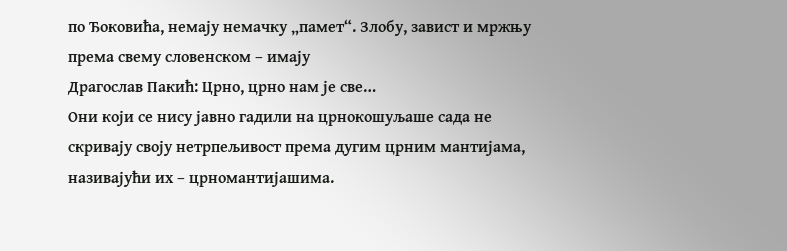по Ђоковића, немају немачку „памет“. Злобу, завист и мржњу према свему словенском – имају
Драгослав Пакић: Црно, црно нам је све…
Они који се нису јавно гадили на црнокошуљаше сада не скривају своју нетрпељивост према дугим црним мантијама, називајући их – црномантијашима.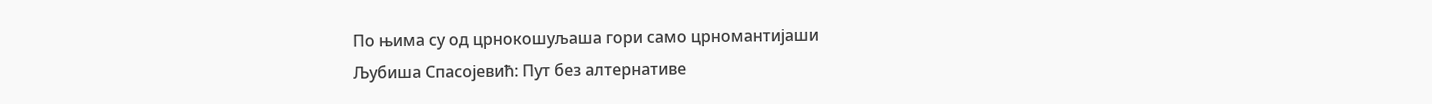По њима су од црнокошуљаша гори само црномантијаши
Љубиша Спасојевић: Пут без алтернативе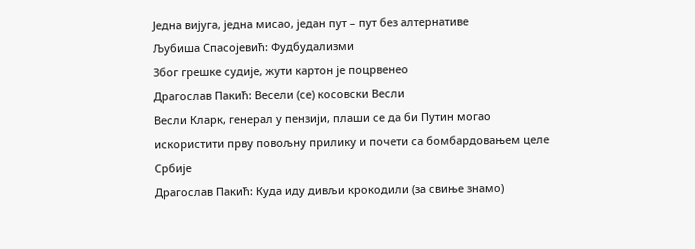Једна вијуга, једна мисао, један пут – пут без алтернативе
Љубиша Спасојевић: Фудбудализми
Због грешке судије, жути картон је поцрвенео
Драгослав Пакић: Весели (се) косовски Весли
Весли Кларк, генерал у пензији, плаши се да би Путин могао искористити прву повољну прилику и почети са бомбардовањем целе Србије
Драгослав Пакић: Куда иду дивљи крокодили (за свиње знамо)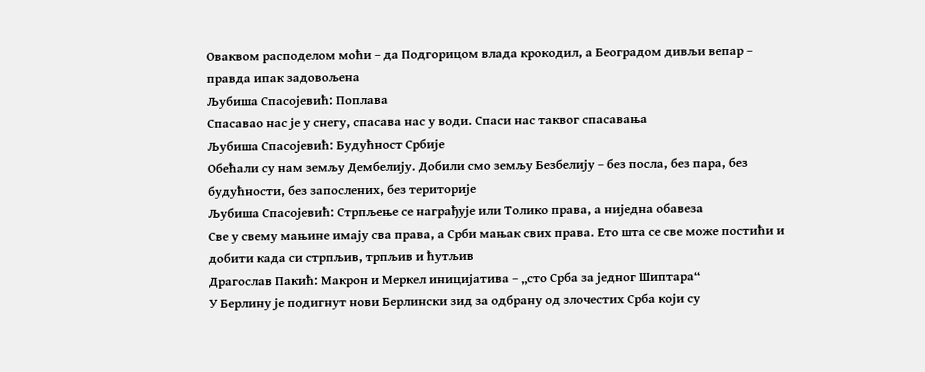Oваквом расподелом моћи – да Подгорицом влада крокодил, а Београдом дивљи вепар – правда ипак задовољена
Љубиша Спасојевић: Поплава
Спасавао нас је у снегу, спасава нас у води. Спаси нас таквог спасавања
Љубиша Спасојевић: Будућност Србије
Обећали су нам земљу Дембелију. Добили смо земљу Безбелију – без посла, без пара, без будућности, без запослених, без територије
Љубиша Спасојевић: Стрпљење се награђује или Толико права, а ниједна обавеза
Све у свему мањине имају сва права, а Срби мањак свих права. Ето шта се све може постићи и добити када си стрпљив, трпљив и ћутљив
Драгослав Пакић: Макрон и Меркел иницијатива – „сто Срба за једног Шиптара“
У Берлину је подигнут нови Берлински зид за одбрану од злочестих Срба који су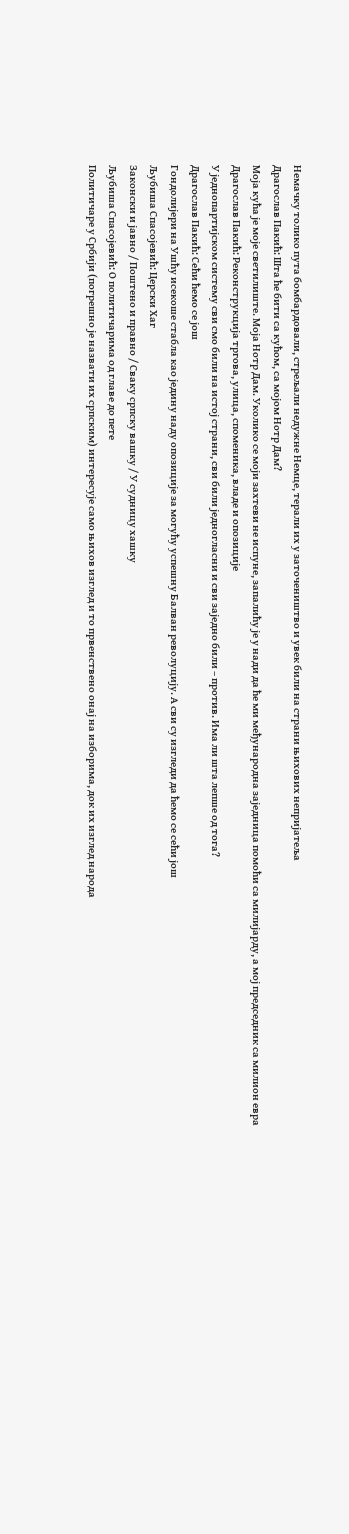Немачку толико пута бомбардовали, стрељали недужне Немце, терали их у заточеништво и увек били на страни њихових непријатеља
Драгослав Пакић: Шта ће бити са кућом, са мојом Нотр Дам?
Моја кућа је моје светилиште. Моја Нотр Дам. Уколико се моји захтеви не испуне, запалићу је у нади да ће ми међународна заједница помоћи са милијарду, а мој председник са милион евра
Драгослав Пакић: Реконструкција тргова, улица, споменика, владе и опозиције
У једнопартијском систему сви смо били на истој страни, сви били једногласни и сви заједно били – против. Има ли шта лепше од тога?
Драгослав Пакић: Сећи ћемо се још
Гондолијери на Ушћу исекоше стабла као једину наду опозиције за могућу успешну Балван револуцију. А сви су изгледи да ћемо се сећи још
Љубиша Спасојевић: Церски Хаг
Законски и јавно / Поштено и правно / Сваку српску вашку / У судницу хашку
Љубиша Спасојевић: О политичарима од главе до пете
Политичаре у Србији (погрешно је назвати их српским) интересује само њихов изглед и то првенствено онај на изборима, док их изглед народа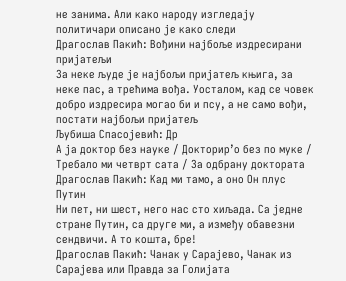не занима. Али како народу изгледају политичари описано је како следи
Драгослав Пакић: Вођини најбоље издресирани пријатељи
За неке људе је најбољи пријатељ књига, за неке пас, а трећима вођа. Уосталом, кад се човек добро издресира могао би и псу, а не само вођи, постати најбољи пријатељ
Љубиша Спасојевић: Др
А ја доктор без науке / Докторир’о без по муке / Требало ми четврт сата / За одбрану доктората
Драгослав Пакић: Кад ми тамо, а оно Он плус Путин
Ни пет, ни шест, него нас сто хиљада. Са једне стране Путин, са друге ми, а између обавезни сендвичи. А то кошта, бре!
Драгослав Пакић: Чанак у Сарајево, Чанак из Сарајева или Правда за Голијата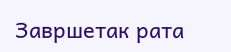Завршетак рата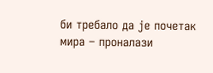би требало да је почетак мира – проналази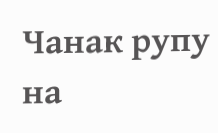Чанак рупу на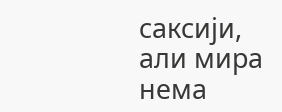саксији, али мира нема